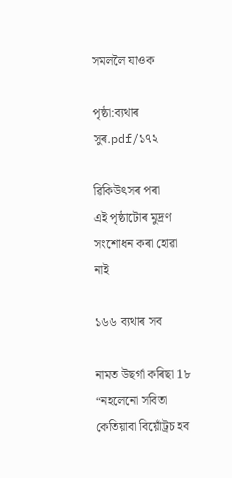সমললৈ যাওক

পৃষ্ঠা:ব্যথাৰ সুৰ.pdf/১৭২

ৱিকিউৎসৰ পৰা
এই পৃষ্ঠাটোৰ মুদ্ৰণ সংশোধন কৰা হোৱা নাই

১৬৬ ব্যথাৰ সব

নামত উছৰ্গা কৰিছা 1৮ “নহলেনো সবিতা কেতিয়াবা বিয়োঁট্ৰচ হব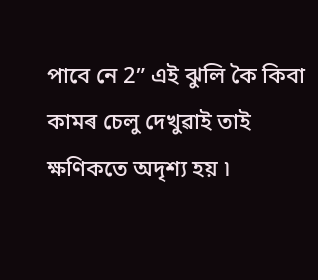পাবে নে 2” এই ঝুলি কৈ কিবা কামৰ চেলু দেখুৱাই তাই ক্ষণিকতে অদৃশ্য হয় ৷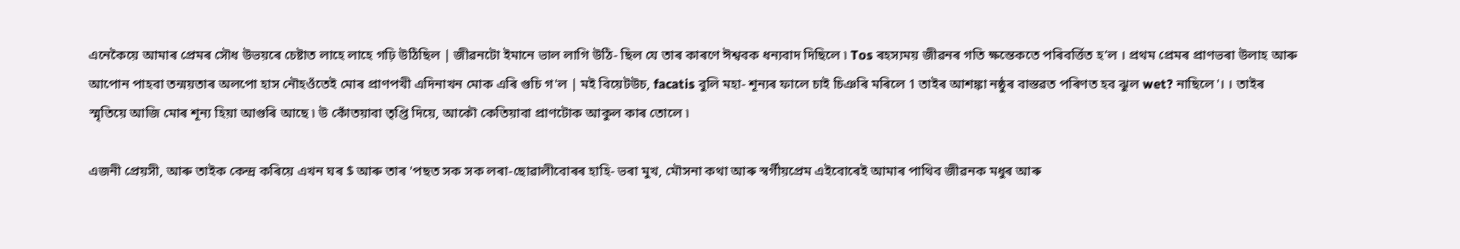এনেকৈয়ে আমাৰ প্রেমৰ সৌধ উভয়ৰে চেষ্টাত লাহে লাহে গঢ়ি উঠিছিল | জীৱনটো ইমানে ভাল লাগি উঠি- ছিল যে তাৰ কাৰণে ঈশ্ববক ধন্যবাদ দিছিলে ৷ Tos ৰহস্যময় জীৱনৰ গতি ক্ষন্তেকতে পৰিবৰ্ত্তিত হ’ল । প্রথম প্ৰেমৰ প্রাণভৰা উলাহ আৰু আপোন পাহবা তন্ময়তাৰ অলপো হাস নৌহওঁতেই মোৰ প্ৰাণপখী এদিনাখন মোক এৰি গুচি গ'ল | মই বিয়েটউচ, facatis বুলি মহা- শূন্যৰ ফালে চাই চিঞৰি মৰিলে 1 তাইৰ আশঙ্কা নষ্ঠুৰ বাস্তৱত পৰিণত হব ঝুল wet? নাছিলে'। । তাইৰ স্মৃতিয়ে আজি মোৰ শূন্য হিয়া আগুৰি আছে ৷ উ কোঁতয়াবা তৃপ্তি দিয়ে, আকৌ কেতিয়াবা প্রাণটোক আকুল কাৰ তোলে ৷

এজনী প্ৰেয়সী, আৰু তাইক কেন্দ্ৰ কৰিয়ে এখন ঘৰ $ আৰু তাৰ 'পছত সক সক লৰা-ছোৱালীবোৰৰ হাহি- ভৰা মুখ, মৌসনা কথা আৰু স্বৰ্গীয়প্রেম এইবোৰেই আমাৰ পাথিব জীৱনক মধুৰ আৰু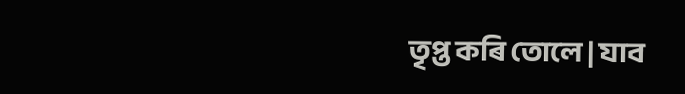তৃপ্ত কৰি তোলে | যাব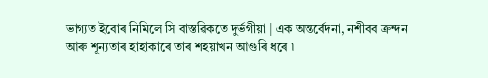ভাগ্যত ইবোৰ নিমিলে সি বাস্তৱিকতে দুৰ্ভগীয়া | এক অন্তর্বেদনা, নশীবব ক্রন্দন আৰু শূন্যতাৰ হাহাকাৰে তাৰ শহয়াখন আগুৰি ধৰে ৷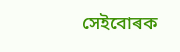সেইবোৰক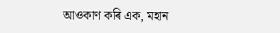আওকাণ কৰি এক, মহান